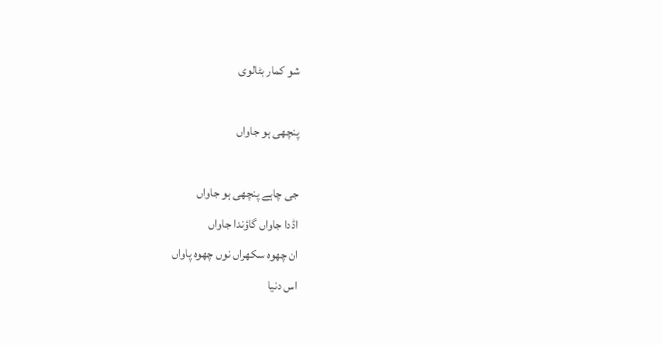شو کمار بٹالوی

پنچھی ہو جاواں

جی چاہے پنچھی ہو جاواں
اڈدا جاواں گاؤندا جاواں
ان چھوہ سکھراں نوں چھوہ پاواں
اس دنیا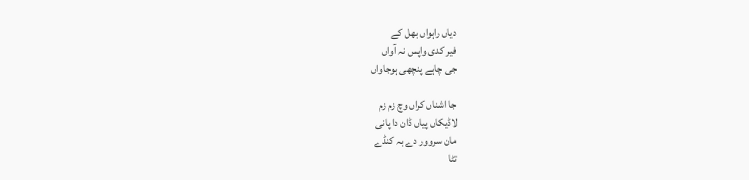دیاں راہواں بھل کے
فیر کدی واپس نہ آواں
جی چاہے پنچھی ہوجاواں

جا اشناں کراں وچ زم زم
لاڈیکاں پیاں ڈان دا پانی
مان سروور دے بہ کنڈے
تٹا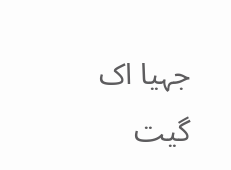جہیا اک گیت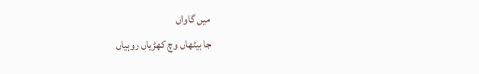میں گاواں
جا بیٹھاں وچ کھڑیاں روہیاں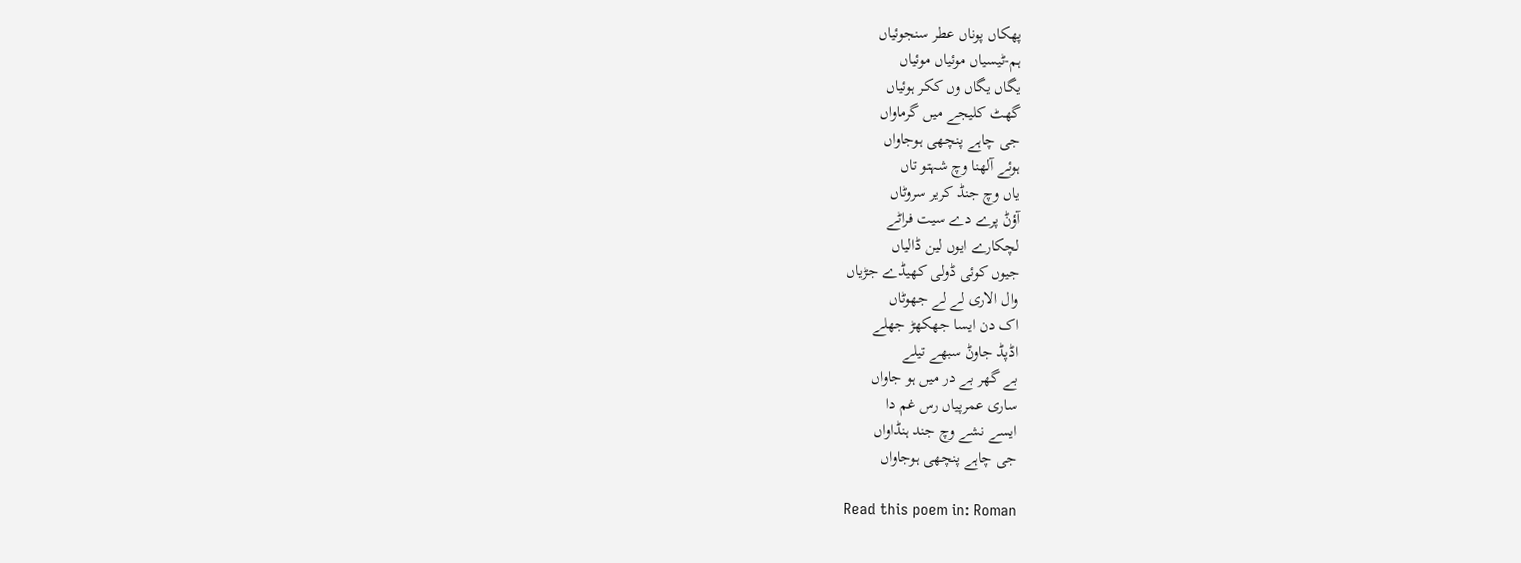پھکاں پوناں عطر سنجوئیاں
ہم-ٹیسیاں موئیاں موئیاں
یگاں یگاں وں ککر ہوئیاں
گھٹ کلیجے میں گرماواں
جی چاہے پنچھی ہوجاواں
ہوئے آلھنا وچ شہتو تاں
یاں وچ جنڈ کریر سروٹاں
آؤݨ پرے دے سیت فراٹے
لچکارے ایوں لین ڈالیاں
جیوں کوئی ڈولی کھیڈے جڑیاں
وال الاری لے لے جھوٹاں
اک دن ایسا جھکھڑ جھلے
اڈپڈ جاوݨ سبھے تیلے
بے گھر بے در میں ہو جاواں
ساری عمرپیاں رس غم دا
ایسے نشے وچ جند ہنڈاواں
جی چاہے پنچھی ہوجاواں

Read this poem in: Roman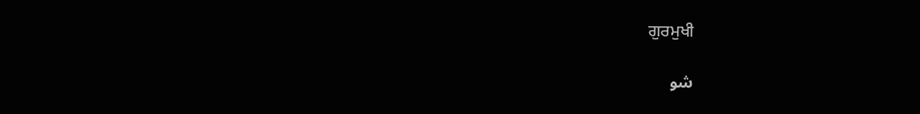ਗੁਰਮੁਖੀ

شو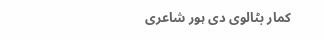کمار بٹالوی دی ہور شاعری